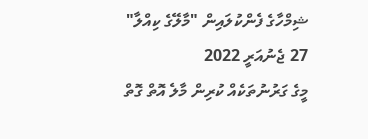ޝިމްހާގެ ފެންކުލައިން "މާލޭގެ ކިއްލާ"
27 ޖެނުއަރީ 2022
މީގެ ގަރުނުތަކެއް ކުރިން މާލެ އޮތް ގޮތް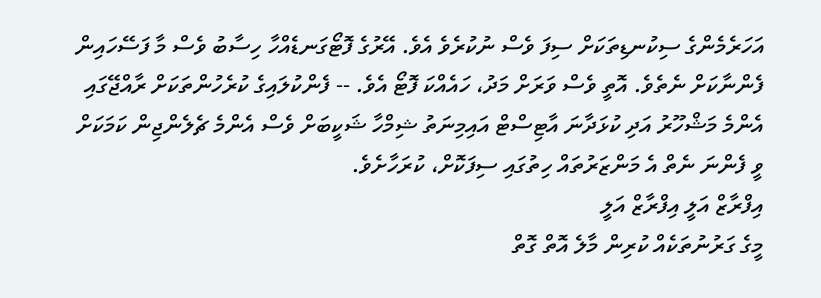އަހަރެމެންގެ ސިކުނޑިތަކަށް ސިފަ ވެސް ނުކުރެވެ އެވެ. އޭރުގެ ފޮޓޯގަނޑެއްހާ ހިސާބު ވެސް މާ ފަސޭހައިން ފެންނާކަށް ނެތެވެ. އޮތީ ވެސް ވަރަށް މަދު، ހައެއްކަ ފޮޓޯ އެވެ. -- ފެންކުލައިގެ ކުރެހުންތަކަށް ރާއްޖޭގައި އެންމެ މަޝްހޫރު އަދި ކުޅަދާނަ އާޓިސްޓް އައިމިނަތު ޝިމްހާ ޝަކީބަށް ވެސް އެންމެ ޗެލެންޖިން ކަމަކަށް ވީ ފެންނަ ނެތް އެ މަންޒަރުތައް ހިތުގައި ސިފަކޮށް، ކުރަހާށެވެ.
އިފްރާޒް އަލީ އިފްރާޒް އަލީ
މީގެ ގަރުނުތަކެއް ކުރިން މާލެ އޮތް ގޮތް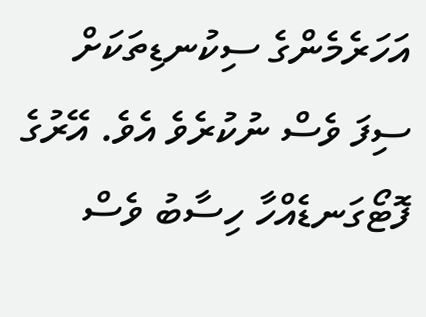އަހަރެމެންގެ ސިކުނޑިތަކަށް ސިފަ ވެސް ނުކުރެވެ އެވެ. އޭރުގެ ފޮޓޯގަނޑެއްހާ ހިސާބު ވެސް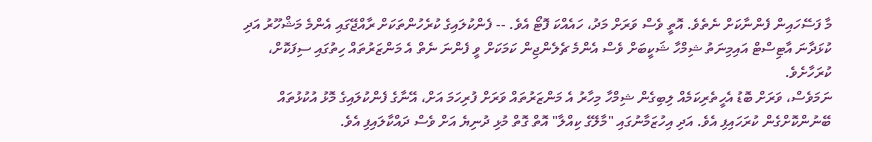މާ ފަސޭހައިން ފެންނާކަށް ނެތެވެ. އޮތީ ވެސް ވަރަށް މަދު، ހައެއްކަ ފޮޓޯ އެވެ. -- ފެންކުލައިގެ ކުރެހުންތަކަށް ރާއްޖޭގައި އެންމެ މަޝްހޫރު އަދި ކުޅަދާނަ އާޓިސްޓް އައިމިނަތު ޝިމްހާ ޝަކީބަށް ވެސް އެންމެ ޗެލެންޖިން ކަމަކަށް ވީ ފެންނަ ނެތް އެ މަންޒަރުތައް ހިތުގައި ސިފަކޮށް، ކުރަހާށެވެ.
ނަމަވެސް، ވަރަށް ބޮޑު އެހީތެރިކަމެއް ލިބިގެން ޝިމްހާ މިހާރު އެ މަންޒަރުތައް ވަރަށް ފުރިހަމަ އަށް، އޭނާގެ ފެންކުލައިގެ މޮޅު އުކުޅުތައް ބޭނުންކޮށްގެން ކުރަހައިފި އެވެ. އަދި އިހުޒަމާނުގައި "މާލޭގެ ކިއްލާ" އޮތް ގޮތް މުޅި ދުނިޔެ އަށް ވެސް ދައްކާލައިފި އެވެ.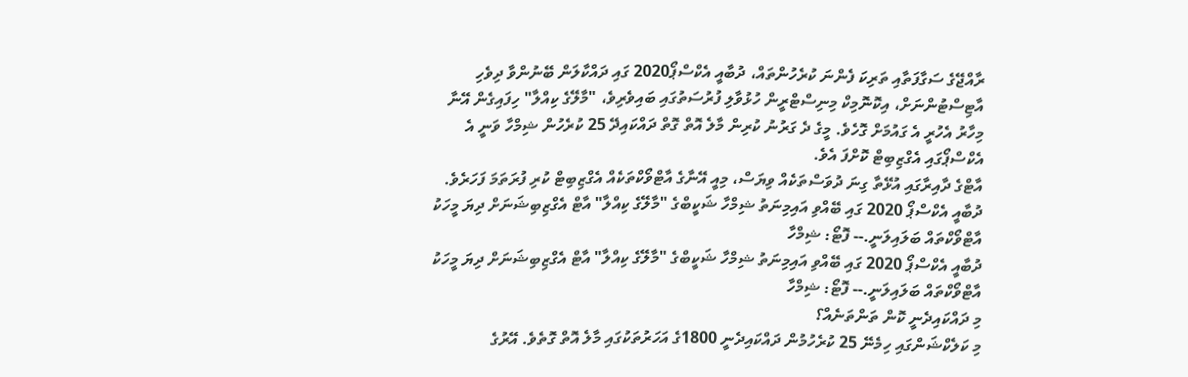ރާއްޖޭގެ ސަގާފަތާއި ތަރިކަ ފެންނަ ކުރެހުންތައް، ދުބާއީ އެކްސްޕޯ2020 ގައި ދައްކާލަން ބޭނުންވާ ދިވެހި އާޓިސްޓުންނަށް، އިކޮނޮމިކް މިނިސްޓްރީން ހުޅުވާލި ފުރުސަތުގައި ބައިވެރިވެ، "މާލޭގެ ކިއްލާ" ހިފައިގެން އޭނާ މިހާރު އެހުރީ އެ ގައުމަށް ގޮހެވެ. މީގެ ދެ ގަރުނު ކުރިން މާލެ އޮތް ގޮތް ދައްކައިދޭ 25 ކުރެހުން ޝިމްހާ ވަނީ އެ އެކްސްޕޯގައި އެގްޒިބިޓް ކޮށްފަ އެވެ.
އާޓްގެ ދާއިރާގައި އުޅޭތާ ގިނަ ދުވަސްތަކެއް ވިޔަސް، މިއީ އޭނާގެ އާޓްވޯކްތަކެއް އެގްޒިބިޓް ކުރި ފުރަތަމަ ފަހަރެވެ.
ދުބާއީ އެކްސްޕޯ 2020 ގައި ބޭއްވި އައިމިނަތު ޝިމްހާ ޝަކީބްގެ "މާލޭގެ ކިއްލާ" އާޓް އެގްޒިބިޝަނަށް ދިޔަ މީހަކު އާޓްވޯކްތައް ބަލައިލަނީ.-- ފޮޓޯ: ޝިމްހާ
ދުބާއީ އެކްސްޕޯ 2020 ގައި ބޭއްވި އައިމިނަތު ޝިމްހާ ޝަކީބްގެ "މާލޭގެ ކިއްލާ" އާޓް އެގްޒިބިޝަނަށް ދިޔަ މީހަކު އާޓްވޯކްތައް ބަލައިލަނީ.-- ފޮޓޯ: ޝިމްހާ
މި ދައްކައިދެނީ ކޮން ތަންތަނެއް؟
މި ކަލެކްޝަންގައި ހިމެނޭ 25 ކުރެހުމުން ދައްކައިދެނީ 1800ގެ އަހަރުތަކުގައި މާލެ އޮތް ގޮތެވެ. އޭރުގެ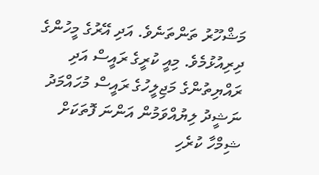މަޝްހޫރު ތަންތަނެވެ. އަދި އޭރުގެ މީހުންގެ ދިރިއުޅުމެވެ. މިއީ ކުރީގެ ރައީސް އަދި ރައްޔިތުންގެ މަޖިލީހުގެ ރައީސް މުހައްމަދު ނަޝީދު ލިޔުއްވަމުން އަންނަ ފޮތަކަށް ޝިމްހާ ކުރެހި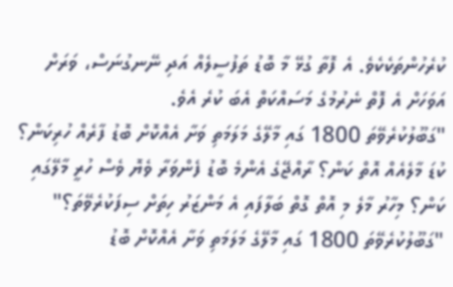ކުރެހުންތަކެކެވެ. އެ ފޮތާ ގުޅޭ މާ ބޮޑު ތަފުސީލެއް އަދި ނޭނގުނަސް، ވަރަށް އަވަހަށް އެ ފޮތް ނެރުމުގެ މަސައްކަތް އެބަ ކުރެ އެވެ.
"ގަބޫލުކުރެވޭތަ 1800 ގައި މާލޭގެ މަލަމަތި ވަށާ އެއްކޮށް ބޮޑު ފާރެއް ހުރިކަން؟ ކުޑަ މާލެއެއް އޮތް ކަން؟ ރާއްޖޭގެ އެންމެ ބޮޑު ފެންވަރާ ވެޔޮ ވެސް ހުރީ މާލޭގައި ކަން؟ މިހާރު މާލެ މި އޮތް ގޮތް ބަލާފައި އެ މަންޒަރު ހިތަށް ސިފަކުރެވޭތަ؟"
"ގަބޫލުކުރެވޭތަ 1800 ގައި މާލޭގެ މަލަމަތި ވަށާ އެއްކޮށް ބޮޑު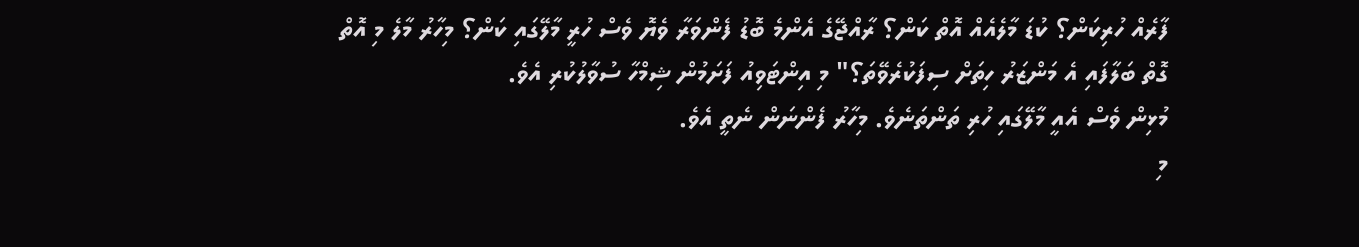ފާރެއް ހުރިކަން؟ ކުޑަ މާލެއެއް އޮތް ކަން؟ ރާއްޖޭގެ އެންމެ ބޮޑު ފެންވަރާ ވެޔޮ ވެސް ހުރީ މާލޭގައި ކަން؟ މިހާރު މާލެ މި އޮތް ގޮތް ބަލާފައި އެ މަންޒަރު ހިތަށް ސިފަކުރެވޭތަ؟" މި އިންޓަވިއު ފަށަމުން ޝިމްހާ ސުވާލުކުރި އެވެ.
މުޅިން ވެސް އެއީ މާލޭގައި ހުރި ތަންތަނެވެ. މިހާރު ފެންނަން ނެތީ އެވެ.
މި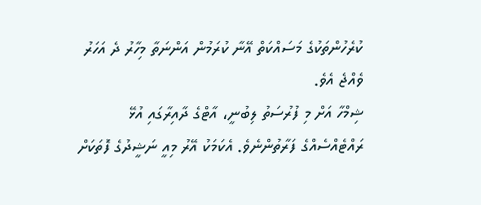ކުރެހުންތަކުގެ މަސައްކަތް އޭނާ ކުރަމުން އަންނަތާ މިހާރު ދެ އަހަރު ވެއްޖެ އެވެ.
ޝިމްހާ އަށް މި ފުރުސަތު ލިބުނީ، އާޓްގެ ދާއިރާގައި އުޅޭ ރައްޓެއްސެއްގެ ފަރާތުންނެވެ. އެކަމަކު އޭރު މިއީ ނަޝީދުގެ ފޮތަކަށް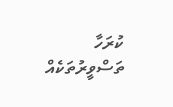ކުރަހާ ތަސްވީރުތަކެއް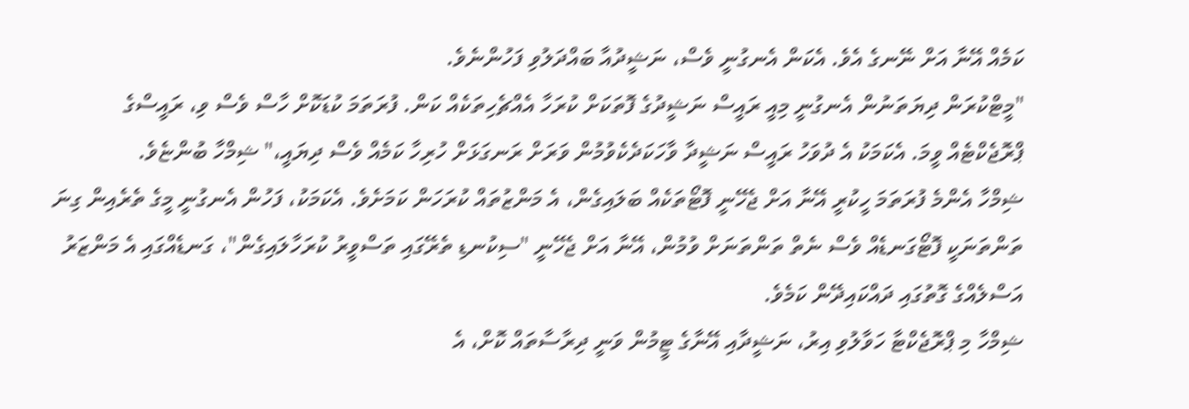ކަމެއް އޭނާ އަށް ނޭނގެ އެވެ. އެކަން އެނގުނީ ވެސް، ނަޝީދުއާ ބައްދަލުވި ފަހުންނެވެ.
"މީޓްކުރަން ދިޔަތަނުން އެނގުނީ މިއީ ރައީސް ނަޝީދުގެ ފޮތަކަށް ކުރަހާ އެއްޗެހިތަކެއް ކަން. ފުރަތަމަ ކުޑަކޮށް ހާސް ވެސް ވި، ރައީސްގެ ޕްރޮޖެކްޓެއް ވީމަ. އެކަމަކު އެ ދުވަހު ރައީސް ނަޝީދާ ވާހަކަދެކެވުމުން ވަރަށް ރަނގަޅަށް ހުރިހާ ކަމެއް ވެސް ދިޔައީ،" ޝިމްހާ ބުންޏެވެ.
ޝިމްހާ އެންމެ ފުރަތަމަ ހީކުރީ އޭނާ އަށް ޖެހޭނީ ފޮޓޯތަކެއް ބަލައިގެން، އެ މަންޒުތައް ކުރަހަން ކަމަށެވެ. އެކަމަކު، ފަހުން އެނގުނީ މީގެ ތެރެއިން ގިނަ ތަންތަނަކީ ފޮޓޯގަނޑެއް ވެސް ނެތް ތަންތަނަށް ވުމުން، އޭނާ އަށް ޖެހޭނީ "ސިކުނޑި ތެރޭގައި ތަސްވީރު ކުރަހާލައިގެން"، ގަނޑެއްގައި އެ މަންޒަރު އަސްލެއްގެ ގޮތުގައި ދައްކައިދޭން ކަމެވެ.
ޝިމްހާ މި ޕްރޮޖެކްޓާ ހަވާލުވި އިރު، ނަޝީދާއި އޭނާގެ ޓީމުން ވަނީ ދިރާސާތައް ކޮށް، އެ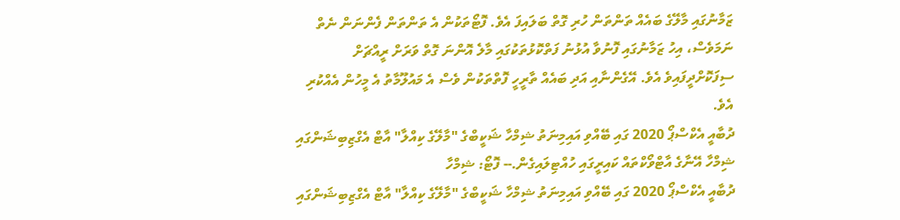ޒަމާނުގައި މާލޭގެ ބައެއް ތަންތަން ހުރި ގޮތް ބަލައިފަ އެވެ. ފޮޓޯތަކުން އެ ތަންތަން ފެންނަން ނެތް ނަމަވެސް، އިހު ޒަމާނުގައި ފޮނުވާ އުޅުނު ފަތްކޮޅުތަކުގައި މާލެ އޮންނަ ގޮތް ވަރަށް ރީއްޗަށް ސިފަކޮށްދީފައިވެ އެވެ. އޭގެންނާއި އަދި ބައެއް ތާރީހީ ފޮތްތަކުން ވެސް އެ މައުލޫމާތު އެ މީހުން އެއްކުރި އެވެ.
ދުބާއީ އެކްސްޕޯ 2020 ގައި ބޭއްވި އައިމިނަތު ޝިމްހާ ޝަކީބްގެ "މާލޭގެ ކިއްލާ" އާޓް އެގްޒިބިޝަންގައި ޝިމްހާ އޭނާގެ އާޓްވޯކްތައް ކައިރީގައި ހުއްޓިލައިގެން.-- ފޮޓޯ: ޝިމްހާ
ދުބާއީ އެކްސްޕޯ 2020 ގައި ބޭއްވި އައިމިނަތު ޝިމްހާ ޝަކީބްގެ "މާލޭގެ ކިއްލާ" އާޓް އެގްޒިބިޝަންގައި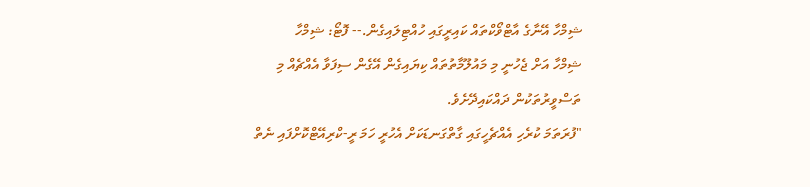ޝިމްހާ އޭނާގެ އާޓްވޯކްތައް ކައިރީގައި ހުއްޓިލައިގެން.-- ފޮޓޯ: ޝިމްހާ
ޝިމްހާ އަށް ޖެހުނީ މި މައުލޫމާތުތައް ކިޔައިގެން އޭގެން ސިފަވާ އެއްޗެއް މި ތަސްވީރުތަކުން ދައްކައިދޭށެވެ.
"ފުރަތަމަ ކުރެހި އެއްޗެހީގައި ގާތްގަނޑަކަށް އެހުރީ ހަމަ ރީ-ކްރިއޭޓްކޮށްފައި ނެތް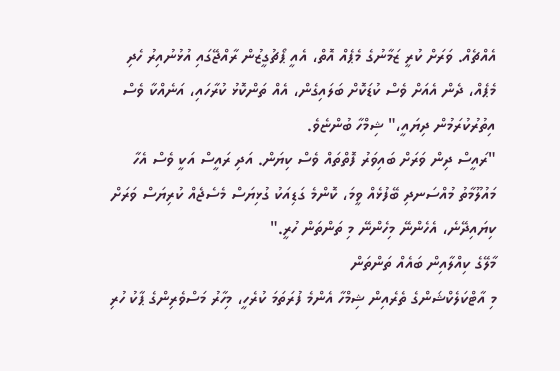އެއްޗެއް. ވަރަށް ކުރީ ޒަމާނުގެ މެޕެއް އޮތް، އެއީ ޕޯޗުގީޒުން ރާއްޖޭގައި އުޅުނުއިރު ހެދި މެޕެއް، ދެން އެއަށް ވެސް ކުޑަކޮށް ބަލައިގެން، އެއް ތަންކޮޅު ކުރާހައި، އަނެއްކާ ވެސް އިތުރުކުރަމުން ދިޔައީ،" ޝިމްހާ ބުންޏެވެ.
"ރައީސް ދިން ވަރަށް ބައިވަރު ފޮތްތައް ވެސް ކިޔަން. އަދި ރައީސް އަކީ ވެސް އެހާ މައުލޫމާތު މުއްސަނދި ބޭފުޅެއް ވީމަ، ކޮންމެ ގަޑިއަކު ގުޅިޔަސް މެސެޖެއް ކުރިޔަސް ވަރަށް ކިޔައިދޭނެ، އެހެންނޭ މިހެންނޭ މި ތަންތަން ހުރީ."
މާލޭގެ ކިއްލާއިން ބައެއް ތަންތަން
މި އާޓްކަލެކްޝަންގެ ތެރެއިން ޝިމްހާ އެންމެ ފުރަތަމަ ކުރެހީ، މިހާރު މަސްވެރިންގެ ޕާކު ހުރި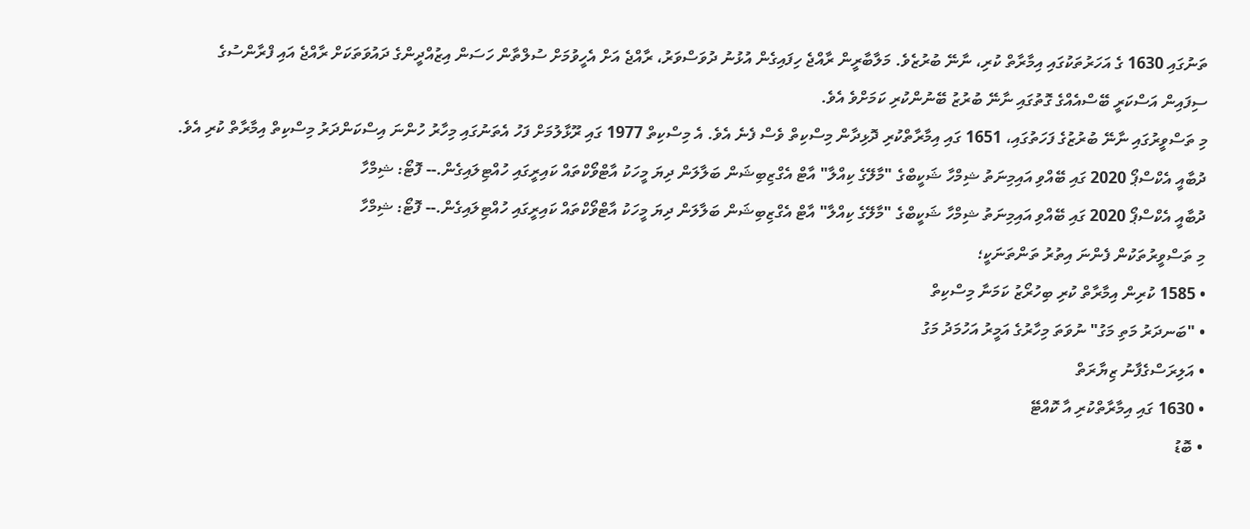ތަނުގައި 1630 ގެ އަހަރުތަކުގައި އިމާރާތް ކުރި، ނާނޭ ބުރުޒެވެ. މަލާބާރީން ރާއްޖެ ހިފައިގެން އުޅުނު ދުވަސްވަރު، ރާއްޖެ އަށް އެހީވުމަށް ސުލްތާން ހަސަން އިޒުއްދީންގެ ދައުވަތަކަށް ރާއްޖެ އައި ފްރާންސުގެ ސިފައިން އަސްކަރީ ބޭސްއެއްގެ ގޮތުގައި ނާނޭ ބުރުޒު ބޭނުންކުރި ކަމަށްވެ އެވެ.
މި ތަސްވީރުގައި ނާނޭ ބުރުޒުގެ ފަހަތުގައި، 1651 ގައި އިމާރާތްކުރި ދޮޅިދާން މިސްކިތް ވެސް ފެނެ އެވެ. އެ މިސްކިތް 1977 ގައި ރޫޅާލުމަށް ފަހު އެތަނުގައި މިހާރު ހުންނަ އިސްކަންދަރު މިސްކިތް އިމާރާތް ކުރި އެވެ.
ދުބާއީ އެކްސްޕޯ 2020 ގައި ބޭއްވި އައިމިނަތު ޝިމްހާ ޝަކީބްގެ "މާލޭގެ ކިއްލާ" އާޓް އެގްޒިބިޝަން ބަލާލަން ދިޔަ މީހަކު އާޓްވޯކްތައް ކައިރީގައި ހުއްޓިލައިގެން.-- ފޮޓޯ: ޝިމްހާ
ދުބާއީ އެކްސްޕޯ 2020 ގައި ބޭއްވި އައިމިނަތު ޝިމްހާ ޝަކީބްގެ "މާލޭގެ ކިއްލާ" އާޓް އެގްޒިބިޝަން ބަލާލަން ދިޔަ މީހަކު އާޓްވޯކްތައް ކައިރީގައި ހުއްޓިލައިގެން.-- ފޮޓޯ: ޝިމްހާ
މި ތަސްވީރުތަކުން ފެންނަ އިތުރު ތަންތަނަކީ؛
• 1585 ކުރިން އިމާރާތް ކުރި ބިހުރޯޒު ކަމަނާ މިސްކިތް
• "ބަނދަރު މަތި މަގު" ނުވަތަ މިހާރުގެ އަމީރު އަހުމަދު މަގު
• އަލިރަސްގެފާނު ޒިޔާރަތް
• 1630 ގައި އިމާރާތްކުރި އާ ކޮއްޓޭ
• ބޮޑު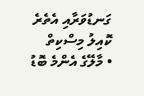ގަނޑުވަރާއި އެތެރެ ކޮއިލު މިސްކިތް
• މާލޭގެ އެންމެ ބޮޑު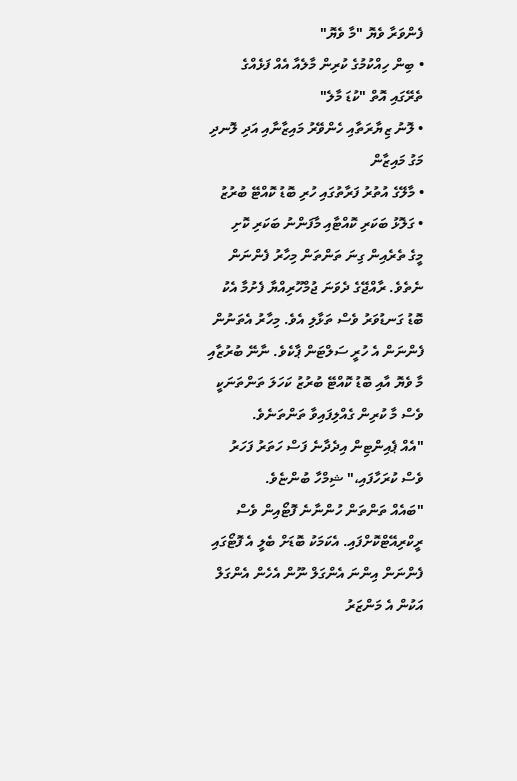ފެންވަރާ ވެޔޮ "މާ ވެޔޮ"
• ބިން ހިއްކުމުގެ ކުރިން މާލެއާ އެއް ފަޅެއްގެ ތެރޭގައި އޮތް "ކުޑަ މާލެ"
• ލޮނު ޒިޔާރަތާއި ހެންވޭރު މައިޒާނާއި އަދި ލޮނދި މަގު މައިޒާން
• މާލޭގެ އުތުރު ފަރާތުގައި ހުރި ބޮޑު ކޮއްޓޭ ބުރުޒު
• ގަލޮޅު ބަކަރި ކޮއްޓާއި މާފަންނު ބަކަރި ކޮށި
މީގެ ތެރެއިން ގިނަ ތަންތަން މިހާރު ފެންނަން ނެތެވެ. ރާއްޖޭގެ ދެވަނަ ޖުމްހޫރިއްޔާ ފެށުމާ އެކު ބޮޑު ގަނޑުވަރު ވެސް ތަޅާލި އެވެ. މިހާރު އެތަނުން ފެންނަން އެ ހުރީ ސަލްޓަން ޕާކެވެ. ނާނޭ ބުރުޒާއި މާ ވެޔޮ އާއި ބޮޑު ކޮއްޓޭ ބުރުޒު ކަހަލަ ތަންތަނަކީ ވެސް މާ ކުރިން ގެއްލިފައިވާ ތަންތަނެވެ.
"އެއް ޕެއިންޓިން އިދެދާނެ ފަސް ހަތަރު ފަހަރު ވެސް ކުރަހާފައި،" ޝިމްހާ ބުންޏެވެ.
"ބައެއް ތަންތަން ހުންނާނެ ފޮޓޯއިން ވެސް ރީކްރިއޭޓްކޮށްފައި. އެކަމަކު ބޮޑަށް ބެލީ އެ ފޮޓޯގައި ފެންނަން އިންނަ އެންގަލް ނޫން އެހެން އެންގަލް އަކުން އެ މަންޒަރު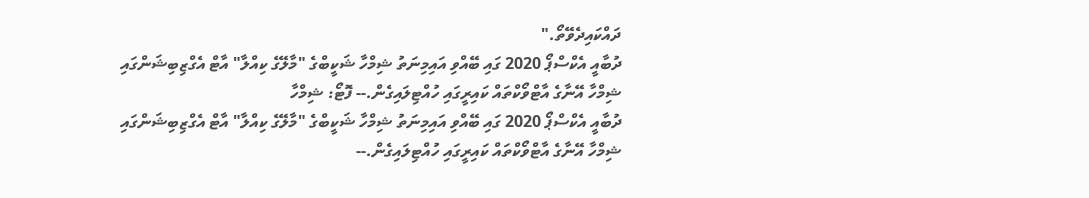ދައްކައިދެވޭތޯ."
ދުބާއީ އެކްސްޕޯ 2020 ގައި ބޭއްވި އައިމިނަތު ޝިމްހާ ޝަކީބްގެ "މާލޭގެ ކިއްލާ" އާޓް އެގްޒިބިޝަންގައި ޝިމްހާ އޭނާގެ އާޓްވޯކްތައް ކައިރީގައި ހުއްޓިލައިގެން.-- ފޮޓޯ: ޝިމްހާ
ދުބާއީ އެކްސްޕޯ 2020 ގައި ބޭއްވި އައިމިނަތު ޝިމްހާ ޝަކީބްގެ "މާލޭގެ ކިއްލާ" އާޓް އެގްޒިބިޝަންގައި ޝިމްހާ އޭނާގެ އާޓްވޯކްތައް ކައިރީގައި ހުއްޓިލައިގެން.--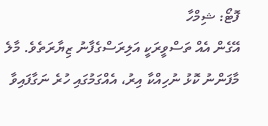ފޮޓޯ: ޝިމްހާ
އޭގެން އެއް ތަސްވީރަކީ އަލިރަސްގެފާނު ޒިޔާރަތެވެ. މާލެ މާފަންނު ކޮޅު ނުހިއްކާ އިރު، އެއްގަމުގައި ހުރެ ނަގާފައިވާ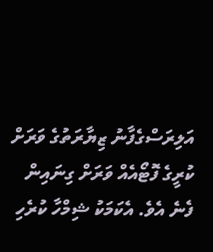އަލިރަސްގެފާނު ޒިޔާރަތުގެ ވަރަށް ކުރީގެ ފޮޓޯއެއް ވަރަށް ގިނައިން ފެނެ އެވެ. އެކަމަކު ޝިމްހާ ކުރެހި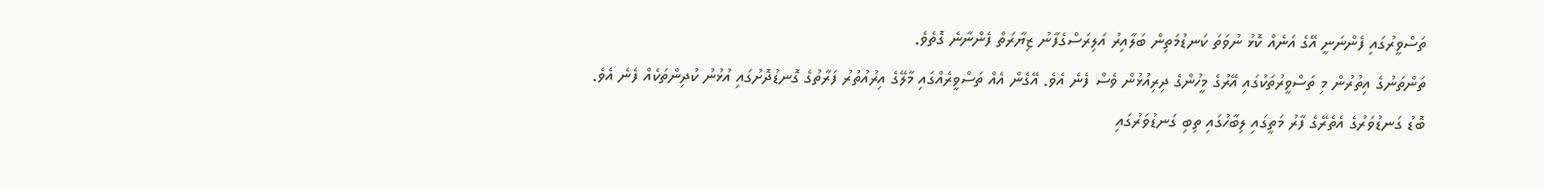ތަސްވީރުގައި ފެންނަނީ އޭގެ އަނެއް ކޮޅު ނުވަތަ ކަނޑުމަތިން ބަލާއިރު އަލިރަސްގެފާނު ޒިޔާރަތް ފެންނާނެ ގޮތެވެ.
ތަންތަނުގެ އިތުރުން މި ތަސްވީރުތަކުގައި އޭރުގެ މީހުންގެ ދިރިއުޅުން ވެސް ފެނެ އެވެ. އޭގެން އެއް ތަސްވީރެއްގައި މާލޭގެ އިރުއުތުރު ފަރާތުގެ ގޮނޑުދޮށުގައި އުޅުނު ކުދިންތަކެއް ފެނެ އެވެ. ބޮޑު ގަނޑުވަރުގެ އެތެރޭގެ ފާރު މަތީގައި ލިބާހުގައި ތިބި ގަނޑުވަރުގައި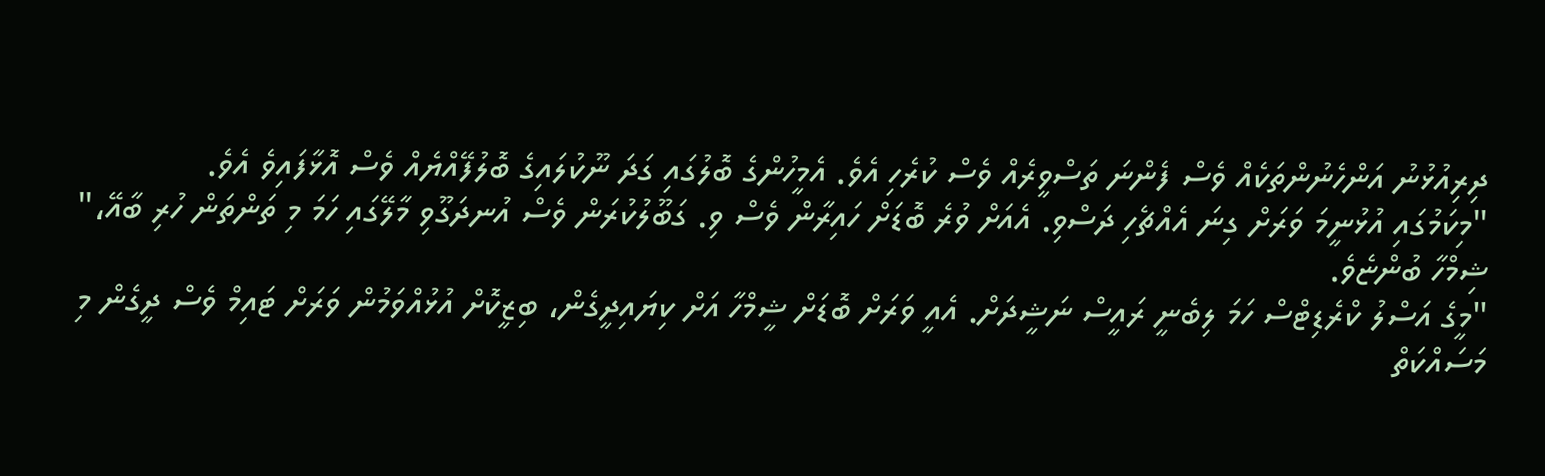ދިރިއުޅުނު އަންހެނުންތަކެއް ވެސް ފެންނަ ތަސްވީރެއް ވެސް ކުރެހި އެވެ. އެމީހުންގެ ބޮލުގައި ގަދަ ނޫކުލައިގެ ބޮލުފޭއްޔެއް ވެސް އޮޅާފައިވެ އެވެ.
"މިކަމުގައި އުޅުނީމަ ވަރަށް ގިނަ އެއްޗެހި ދަސްވި. އެއަށް ވުރެ ބޮޑަށް ހައިރާން ވެސް ވި. ގަބޫލުކުރަން ވެސް އުނދަގޫވި މާލޭގައި ހަމަ މި ތަންތަން ހުރި ބާއޭ،" ޝިމްހާ ބުންޏެވެ.
"މީގެ އަސްލު ކްރެޑިޓްސް ހަމަ ލިބެނީ ރައީސް ނަޝީދަށް. އެއީ ވަރަށް ބޮޑަށް ޝީމްހާ އަށް ކިޔައިދީގެން، ބިޒީކޮށް އުޅުއްވަމުން ވަރަށް ޓައިމް ވެސް ދީގެން މި މަސައްކަތް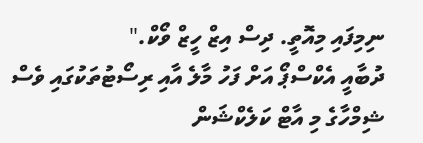ނިމިފައި މިއޮތީ. ދިސް އިޒް ހީޒް ވޯކް."
ދުބާއީ އެކްސްޕޯ އަށް ފަހު މާލެ އާއި ރިސޯޓުތަކުގައި ވެސް ޝިމްހާގެ މި އާޓް ކަލެކްޝަން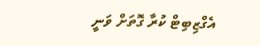އެގްޒިބިޓް ކުރާ ގޮތަށް ވަނީ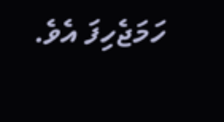ހަމަޖެހިފަ އެވެ.